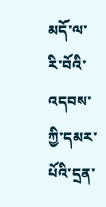མདོ་ལ་རི་བོའི་འདབས་ཀྱི་དམར་པོའི་དྲན་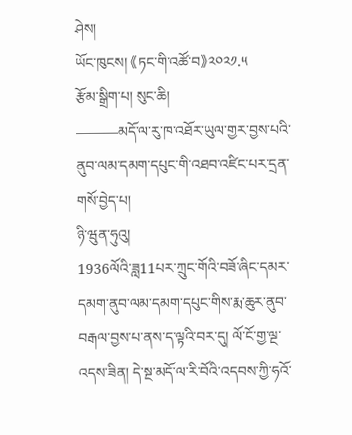ཤེས།
ཡོང་ཁུངས། 《ཏང་གི་འཚོ་བ》༢༠༢༡.༥
རྩོམ་སྒྲིག་པ། སུང་ཆི།
———མདོ་ལ་རུ་ཁ་འཐོར་ཡུལ་གྱར་བྱས་པའི་ནུབ་ལམ་དམག་དཔུང་གི་འཐབ་འཛིང་པར་དྲན་གསོ་བྱེད་པ།
ཉི་ཝུན་ཧུའུ།
1936ལོའི་ཟླ11པར་ཀྲུང་གོའི་བཟོ་ཞིང་དམར་དམག་ནུབ་ལམ་དམག་དཔུང་གིས་རྨ་ཆུར་ནུབ་བརྒལ་བྱས་པ་ནས་ད་ལྟའི་བར་དུ། ལོ་ངོ་གྱ་ལྔ་འདས་ཟིན། དེ་སྔ་མདོ་ལ་རི་བོའི་འདབས་ཀྱི་ཧའོ་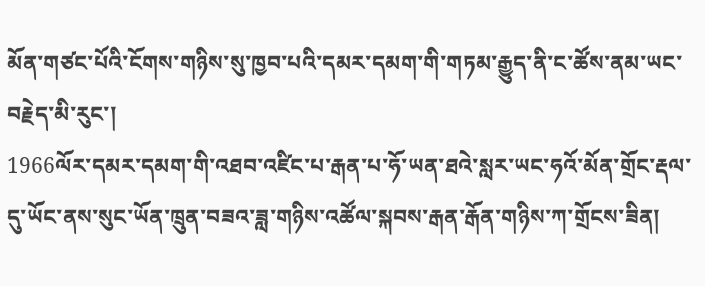མོན་གཙང་པོའི་ངོགས་གཉིས་སུ་ཁྱབ་པའི་དམར་དམག་གི་གཏམ་རྒྱུད་ནི་ང་ཚོས་ནམ་ཡང་བརྗེད་མི་རུང་།
1966ལོར་དམར་དམག་གི་འཐབ་འཛིང་པ་རྒན་པ་ཧོ་ཡན་ཐའེ་སླར་ཡང་ཧའོ་མོན་གྲོང་རྡལ་དུ་ཡོང་ནས་སུང་ཡོན་ཁྲུན་བཟའ་ཟླ་གཉིས་འཚོལ་སྐབས་རྒན་རྒོན་གཉིས་ཀ་གྲོངས་ཟིན།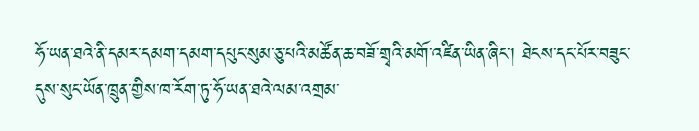ཧོ་ཡན་ཐའེ་ནི་དམར་དམག་དམག་དཔུང་སུམ་ཅུ་པའི་མཚོན་ཆ་བཟོ་གྲྭའི་མགོ་འཛིན་ཡིན་ཞིང་། ཐེངས་དང་པོར་བཟུང་དུས་སུང་ཡོན་ཁྲུན་གྱིས་ཁ་རོག་ཏུ་ཧོ་ཡན་ཐའེ་ལམ་འགྲམ་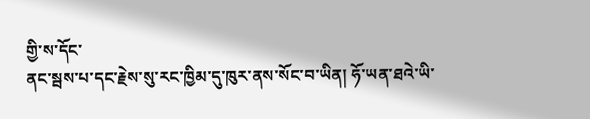གྱི་ས་དོང་
ནང་སྦས་པ་དང་རྗེས་སུ་རང་ཁྱིམ་དུ་ཁུར་ནས་སོང་བ་ཡིན། ཧོ་ཡན་ཐའེ་ཡི་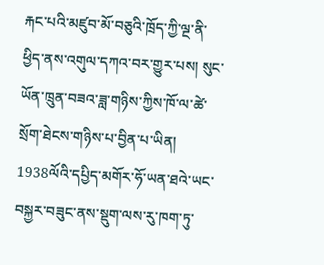རྐང་པའི་མཛུབ་མོ་བཅུའི་ཁྲོད་ཀྱི་ལྔ་ནི་ཕྱིད་ནས་འགུལ་དཀའ་བར་གྱུར་པས། སུང་ཡོན་ཁྲུན་བཟའ་ཟླ་གཉིས་ཀྱིས་ཁོ་ལ་ཚེ་སྲོག་ཐེངས་གཉིས་པ་བྱིན་པ་ཡིན། 1938ལོའི་དཔྱིད་མགོར་ཧོ་ཡན་ཐའེ་ཡང་བསྐྱར་བཟུང་ནས་སྡུག་ལས་རུ་ཁག་ཏུ་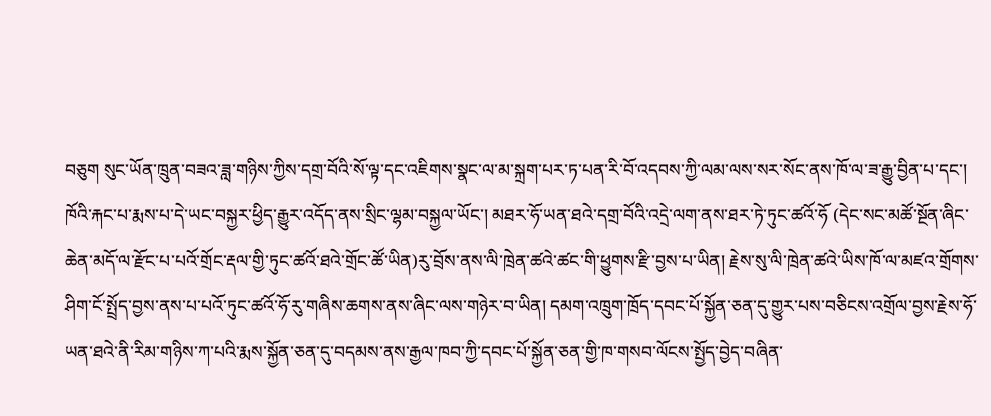བཅུག སུང་ཡོན་ཁྲུན་བཟའ་ཟླ་གཉིས་ཀྱིས་དགྲ་བོའི་སོ་ལྟ་དང་འཇིགས་སྣང་ལ་མ་སྐྲག་པར་ཏ་པན་རི་བོ་འདབས་ཀྱི་ལམ་ལས་སར་སོང་ནས་ཁོ་ལ་ཟ་རྒྱུ་བྱིན་པ་དང་། ཁོའི་རྐང་པ་རྨས་པ་དེ་ཡང་བསྐྱར་ཕྱིད་རྒྱུར་འདོད་ནས་སྲིང་ལྷམ་བསྐྱལ་ཡོང་། མཐར་ཧོ་ཡན་ཐའེ་དགྲ་བོའི་འདྲེ་ལག་ནས་ཐར་ཏེ་ཏུང་ཚའོ་ཧོ (དེང་སང་མཚོ་སྔོན་ཞིང་ཆེན་མདོ་ལ་རྫོང་པ་པའོ་གྲོང་རྡལ་གྱི་ཏུང་ཚའོ་ཐའེ་གྲོང་ཚོ་ཡིན)རུ་བྲོས་ནས་ལི་ཁྲེན་ཚའེ་ཚང་གི་ཕྱུགས་རྫི་བྱས་པ་ཡིན། རྗེས་སུ་ལི་ཁྲེན་ཚའེ་ཡིས་ཁོ་ལ་མཛའ་གྲོགས་ཤིག་ངོ་སྤྲོད་བྱས་ནས་པ་པའོ་ཏུང་ཚའོ་ཧོ་རུ་གཞིས་ཆགས་ནས་ཞིང་ལས་གཉེར་བ་ཡིན། དམག་འཁྲུག་ཁྲོད་དབང་པོ་སྐྱོན་ཅན་དུ་གྱུར་པས་བཅིངས་འགྲོལ་བྱས་རྗེས་ཧོ་ཡན་ཐའེ་ནི་རིམ་གཉིས་ཀ་པའི་རྨས་སྐྱོན་ཅན་དུ་བདམས་ནས་རྒྱལ་ཁབ་ཀྱི་དབང་པོ་སྐྱོན་ཅན་གྱི་ཁ་གསབ་ལོངས་སྤྱོད་བྱེད་བཞིན་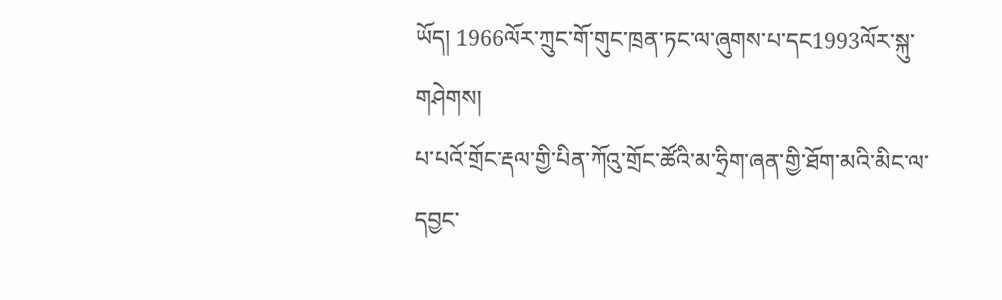ཡོད། 1966ལོར་ཀྲུང་གོ་གུང་ཁྲན་ཏང་ལ་ཞུགས་པ་དང1993ལོར་སྐུ་གཤེགས།
པ་པའོ་གྲོང་རྡལ་གྱི་པིན་ཀོའུ་གྲོང་ཚོའི་མ་ཧྲིག་ཞན་གྱི་ཐོག་མའི་མིང་ལ་དབྱང་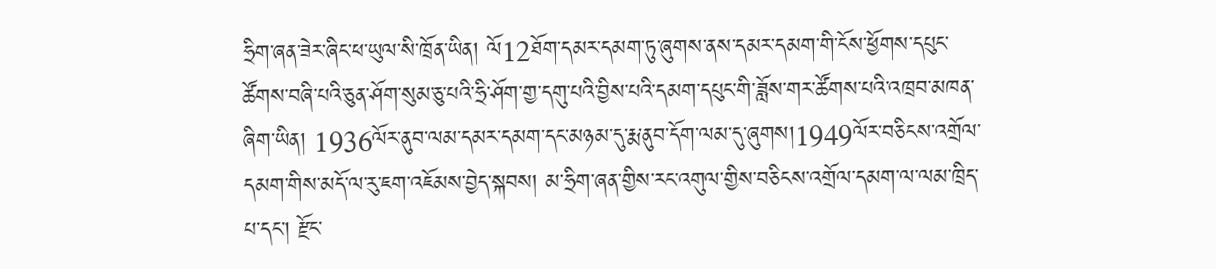ཧྲིག་ཞན་ཟེར་ཞིང་ཕ་ཡུལ་སི་ཁྲོན་ཡིན། ལོ12ཐོག་དམར་དམག་ཏུ་ཞུགས་ནས་དམར་དམག་གི་ངོས་ཕྱོགས་དཔུང་ཚོགས་བཞི་པའི་ཅུན་ཤོག་སུམ་ཅུ་པའི་ཧྲི་ཤོག་གྱ་དགུ་པའི་བྱིས་པའི་དམག་དཔུང་གི་ཟློས་གར་ཚོགས་པའི་འཁྲབ་མཁན་ཞིག་ཡིན། 1936ལོར་ནུབ་ལམ་དམར་དམག་དང་མཉམ་དུ་རྨ་ནུབ་དོག་ལམ་དུ་ཞུགས།1949ལོར་བཅིངས་འགྲོལ་དམག་གིས་མདོ་ལ་རུ་ཇག་འཇོམས་བྱེད་སྐབས། མ་ཧྲིག་ཞན་གྱིས་རང་འགུལ་གྱིས་བཅིངས་འགྲོལ་དམག་ལ་ལམ་ཁྲིད་པ་དང་། རྫོང་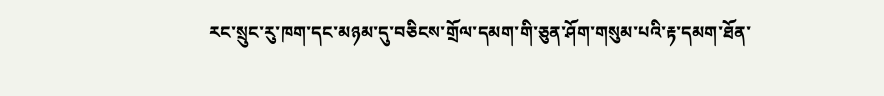རང་སྲུང་རུ་ཁག་དང་མཉམ་དུ་བཅིངས་གྲོལ་དམག་གི་ཅུན་ཤོག་གསུམ་པའི་རྟ་དམག་ཐོན་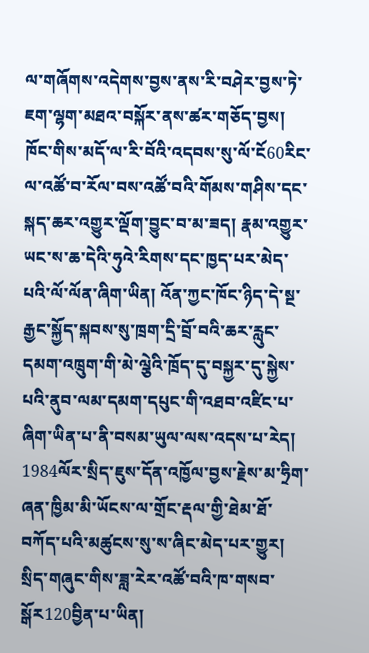ལ་གཞོགས་འདེགས་བྱས་ནས་རི་བཤེར་བྱས་ཏེ་ཇག་ལྷག་མཐའ་བསྐོར་ནས་ཚར་གཅོད་བྱས། ཁོང་གིས་མདོ་ལ་རི་བོའི་འདབས་སུ་ལོ་ངོ60རིང་ལ་འཚོ་བ་རོལ་བས་འཚོ་བའི་གོམས་གཤིས་དང་སྐད་ཆར་འགྱུར་ལྡོག་བྱུང་བ་མ་ཟད། རྣམ་འགྱུར་ཡང་ས་ཆ་དེའི་ཧུའེ་རིགས་དང་ཁྱད་པར་མེད་པའི་ལོ་ལོན་ཞིག་ཡིན། འོན་ཀྱང་ཁོང་ཉིད་དེ་སྔ་རྒྱང་སྐྱོད་སྐབས་སུ་ཁྲག་དྲི་བྲོ་བའི་ཆར་རླུང་དམག་འཁྲུག་གི་མེ་ལྕེའི་ཁྲོད་དུ་བསྐྱར་དུ་སྐྱེས་པའི་ནུབ་ལམ་དམག་དཔུང་གི་འཐབ་འཛིང་པ་ཞིག་ཡིན་པ་ནི་བསམ་ཡུལ་ལས་འདས་པ་རེད།
1984ལོར་སྲིད་ཇུས་དོན་འཁྱོལ་བྱས་རྗེས་མ་ཧྲིག་ཞན་ཁྱིམ་མི་ཡོངས་ལ་གྲོང་རྡལ་གྱི་ཐེམ་ཐོ་བཀོད་པའི་མཚུངས་སུ་ས་ཞིང་མེད་པར་གྱུར། སྲིད་གཞུང་གིས་ཟླ་རེར་འཚོ་བའི་ཁ་གསབ་སྒོར120བྱིན་པ་ཡིན།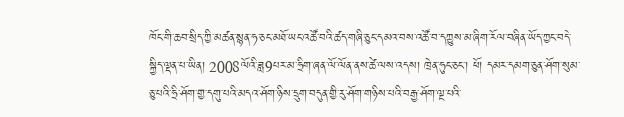ཁོང་གི་ཆབ་སྲིད་ཀྱི་མཚན་སྙན་ཧ་ཅང་མཐོ་ཡང་འཚོ་བའི་ཚད་གཞི་ཅུང་དམའ་བས་འཚོ་བ་དཀྱུས་མ་ཞིག་རོལ་བཞིན་ཡོད་ཀྱང་བདེ་སྐྱིད་ལྡན་པ་ཡིན། 2008ལོའི་ཟླ9པར་མ་ཧྲིག་ཞན་ལོ་ལོན་ནས་ཚེ་ལས་འདས། ཁྲེན་ཧུང་ཅང་། ཕོ། དམར་དམག་ཅུན་ཤོག་སུམ་ཅུ་པའི་ཧྲི་ཤོག་གྱ་དགུ་པའི་མདའ་ཤོག་ཉིས་དྲུག་བདུན་གྱི་རུ་ཤོག་གཉིས་པའི་བརྒྱ་ཤོག་ལྔ་པའི་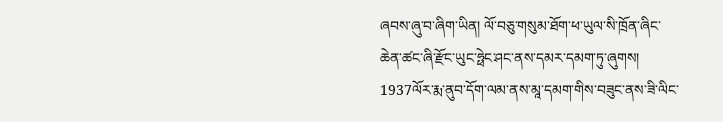ཞབས་ཞུ་བ་ཞིག་ཡིན། ལོ་བཅུ་གསུམ་ཐོག་ཕ་ཡུལ་སི་ཁྲོན་ཞིང་ཆེན་ཚང་ཞི་རྫོང་ཡུང་ཧྥེང་ཤང་ནས་དམར་དམག་ཏུ་ཞུགས། 1937ལོར་རྨ་ནུབ་དོག་ལམ་ནས་མཱ་དམག་གིས་བཟུང་ནས་ཟི་ལིང་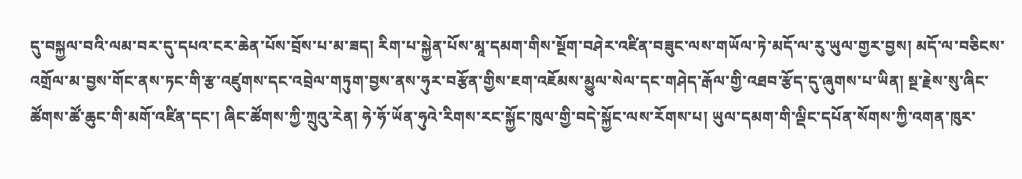དུ་བསྐྱལ་བའི་ལམ་བར་དུ་དཔའ་ངར་ཆེན་པོས་བྲོས་པ་མ་ཟད། རིག་པ་སྐྱེན་པོས་མཱ་དམག་གིས་སྔོག་བཤེར་འཛིན་བཟུང་ལས་གཡོལ་ཏེ་མདོ་ལ་རུ་ཡུལ་གྱར་བྱས། མདོ་ལ་བཅིངས་འགྲོལ་མ་བྱས་གོང་ནས་ཏང་གི་རྩ་འཛུགས་དང་འབྲེལ་གཏུག་བྱས་ནས་ཧུར་བརྩོན་གྱིས་ཇག་འཇོམས་མྱུལ་སེལ་དང་གཤེད་རྒོལ་གྱི་འཐབ་རྩོད་དུ་ཞུགས་པ་ཡིན། སྔ་རྗེས་སུ་ཞིང་ཚོགས་ཚོ་ཆུང་གི་མགོ་འཛིན་དང་། ཞིང་ཚོགས་ཀྱི་ཀྲུའུ་རེན། ཧེ་ཧོ་ཡོན་ཧུའེ་རིགས་རང་སྐྱོང་ཁུལ་གྱི་བདེ་སྐྱོང་ལས་རོགས་པ། ཡུལ་དམག་གི་ལྡིང་དཔོན་སོགས་ཀྱི་འགན་ཁུར་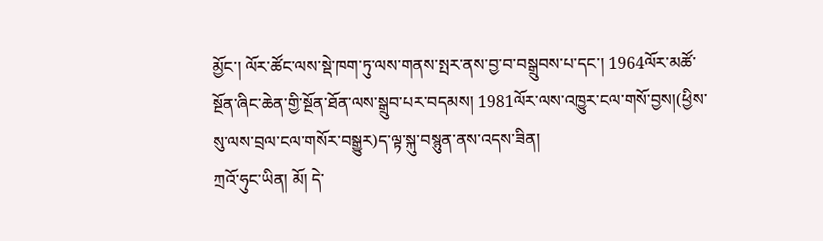མྱོང་། ལོར་ཚོང་ལས་སྡེ་ཁག་ཏུ་ལས་གནས་སྤར་ནས་བྱ་བ་བསྒྲུབས་པ་དང་། 1964ལོར་མཚོ་སྔོན་ཞིང་ཆེན་གྱི་སྔོན་ཐོན་ལས་སྒྲུབ་པར་བདམས། 1981ལོར་ལས་འཁྱུར་ངལ་གསོ་བྱས།(ཕྱིས་སུ་ལས་བྲལ་ངལ་གསོར་བསྒྱུར)ད་ལྟ་སྐུ་བསྙུན་ནས་འདས་ཟིན།
ཀྲའོ་ཧུང་ཡིན། མོ། དེ་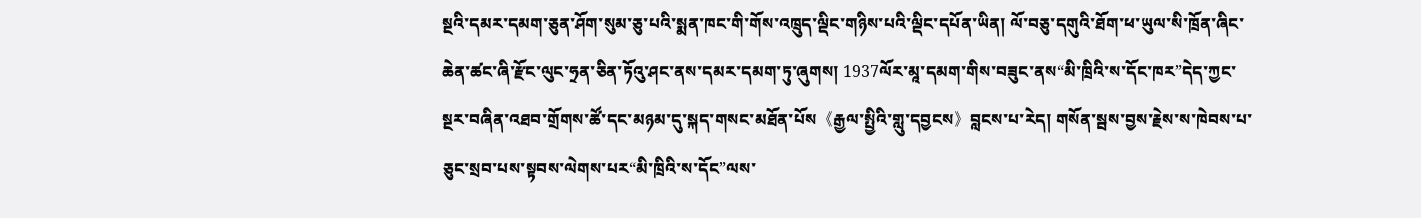སྔའི་དམར་དམག་ཅུན་ཤོག་སུམ་ཅུ་པའི་སྨན་ཁང་གི་གོས་འཁྲུད་ལྡིང་གཉིས་པའི་ལྡིང་དཔོན་ཡིན། ལོ་བཅུ་དགུའི་ཐོག་ཕ་ཡུལ་སི་ཁྲོན་ཞིང་ཆེན་ཚང་ཞི་རྫོང་ལུང་ཧྲན་ཅིན་ཏོའུ་ཤང་ནས་དམར་དམག་ཏུ་ཞུགས། 1937ལོར་མཱ་དམག་གིས་བཟུང་ནས“མི་ཁྲིའི་ས་དོང་ཁར”དེད་ཀྱང་སྔར་བཞིན་འཐབ་གྲོགས་ཚོ་དང་མཉམ་དུ་སྐད་གསང་མཐོན་པོས《རྒྱལ་སྤྱིའི་གླུ་དབྱངས》བླངས་པ་རེད། གསོན་སྦས་བྱས་རྗེས་ས་ཁེབས་པ་ཅུང་སྲབ་པས་སྟབས་ལེགས་པར“མི་ཁྲིའི་ས་དོང”ལས་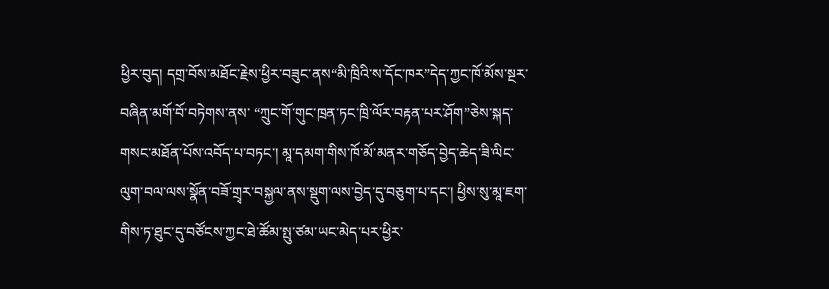ཕྱིར་བུད། དགྲ་བོས་མཐོང་རྗེས་ཕྱིར་བཟུང་ནས“མི་ཁྲིའི་ས་དོང་ཁར”དེད་ཀྱང་ཁོ་མོས་སྔར་བཞིན་མགོ་བོ་བཏེགས་ནས་ “ཀྲུང་གོ་གུང་ཁྲན་ཏང་ཁྲི་ལོར་བརྟན་པར་ཤོག”ཅེས་སྐད་གསང་མཐོན་པོས་འབོད་པ་བཏང་། མཱ་དམག་གིས་ཁོ་མོ་མནར་གཅོད་བྱེད་ཆེད་ཟི་ལིང་ལུག་བལ་ལས་སྣོན་བཟོ་གྲྭར་བསྐྱལ་ནས་སྡུག་ལས་བྱེད་དུ་བཅུག་པ་དང་། ཕྱིས་སུ་མཱ་ཇག་གིས་ཏ་ཐུང་དུ་བཙོངས་ཀྱང་ཐེ་ཚོམ་སྤུ་ཙམ་ཡང་མེད་པར་ཕྱིར་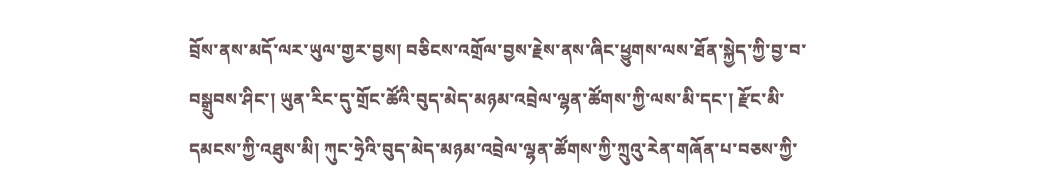བྲོས་ནས་མདོ་ལར་ཡུལ་གྱར་བྱས། བཅིངས་འགྲོལ་བྱས་རྗེས་ནས་ཞིང་ཕྱུགས་ལས་ཐོན་སྐྱེད་ཀྱི་བྱ་བ་བསྒྲུབས་ཤིང་། ཡུན་རིང་དུ་གྲོང་ཚོའི་བུད་མེད་མཉམ་འབྲེལ་ལྷན་ཚོགས་ཀྱི་ལས་མི་དང་། རྫོང་མི་དམངས་ཀྱི་འཐུས་མི། ཀུང་ཧྲེའི་བུད་མེད་མཉམ་འབྲེལ་ལྷན་ཚོགས་ཀྱི་ཀྲུའུ་རེན་གཞོན་པ་བཅས་ཀྱི་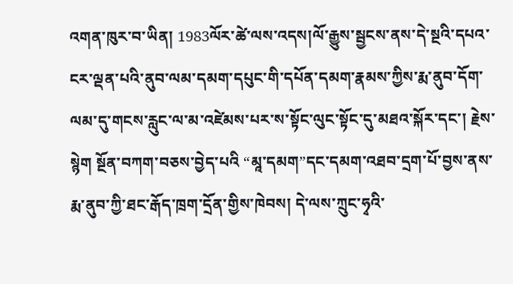འགན་ཁུར་བ་ཡིན། 1983ལོར་ཚེ་ལས་འདས།ལོ་རྒྱུས་སྦྱངས་ནས་དེ་སྔའི་དཔའ་ངར་ལྡན་པའི་ནུབ་ལམ་དམག་དཔུང་གི་དཔོན་དམག་རྣམས་ཀྱིས་རྨ་ནུབ་དོག་ལམ་དུ་གངས་རླུང་ལ་མ་འཛེམས་པར་ས་སྟོང་ལུང་སྟོང་དུ་མཐའ་སྐོར་དང་། རྗེས་སྙེག སྔོན་བཀག་བཅས་བྱེད་པའི “མཱ་དམག”དང་དམག་འཐབ་དྲག་པོ་བྱས་ནས་རྨ་ནུབ་ཀྱི་ཐང་རྒོད་ཁྲག་དྲོན་གྱིས་ཁེབས། དེ་ལས་ཀྲུང་ཧྭའི་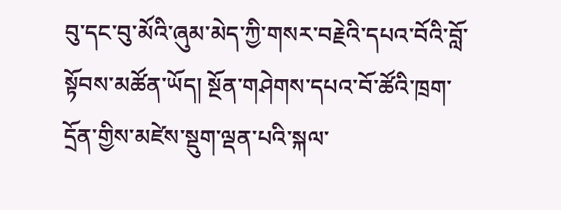བུ་དང་བུ་མོའི་ཞུམ་མེད་ཀྱི་གསར་བརྗེའི་དཔའ་བོའི་བློ་སྟོབས་མཚོན་ཡོད། སྔོན་གཤེགས་དཔའ་བོ་ཚོའི་ཁྲག་དྲོན་གྱིས་མཛེས་སྡུག་ལྡན་པའི་སྐལ་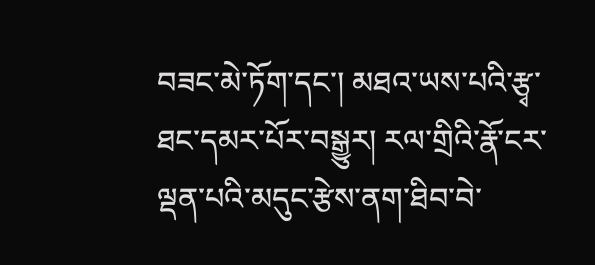བཟང་མེ་ཏོག་དང་། མཐའ་ཡས་པའི་རྩྭ་ཐང་དམར་པོར་བསྒྱུར། རལ་གྲིའི་རྣོ་ངར་ལྡན་པའི་མདུང་རྩེས་ནག་ཐིབ་བེ་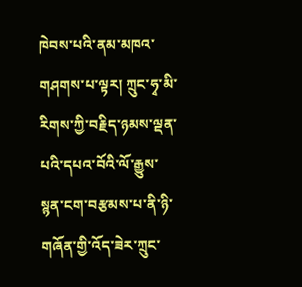ཁེབས་པའི་ནམ་མཁའ་གཤགས་པ་ལྟར། ཀྲུང་ཧྭ་མི་རིགས་ཀྱི་བརྗིད་ཉམས་ལྡན་པའི་དཔའ་བོའི་ལོ་རྒྱུས་སྙན་ངག་བརྩམས་པ་ནི་ཉི་གཞོན་གྱི་འོད་ཟེར་ཀྲུང་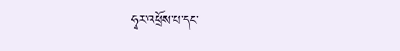ཧྭར་འཕྲོས་པ་དང་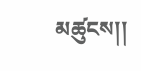མཚུངས།།